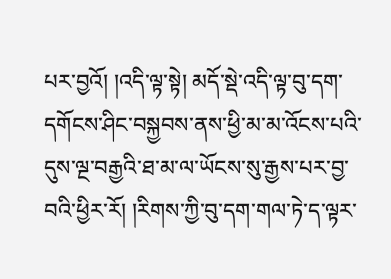པར་བྱའོ། །འདི་ལྟ་སྟེ། མདོ་སྡེ་འདི་ལྟ་བུ་དག་དགོངས་ཤིང་བསྐྱབས་ནས་ཕྱི་མ་མ་འོངས་པའི་དུས་ལྔ་བརྒྱའི་ཐ་མ་ལ་ཡོངས་སུ་རྒྱས་པར་བྱ་བའི་ཕྱིར་རོ། །རིགས་ཀྱི་བུ་དག་གལ་ཏེ་ད་ལྟར་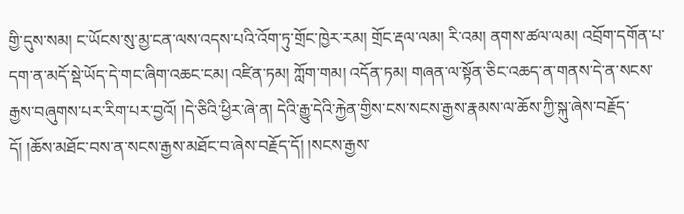གྱི་དུས་སམ། ང་ཡོངས་སུ་མྱ་ངན་ལས་འདས་པའི་འོག་ཏུ་གྲོང་ཁྱེར་རམ། གྲོང་རྡལ་ལམ། རི་འམ། ནགས་ཚལ་ལམ། འབྲོག་དགོན་པ་དག་ན་མདོ་སྡེ་ཡོད་དེ་གང་ཞིག་འཆང་ངམ། འཛིན་ཏམ། ཀློག་གམ། འདོན་ཏམ། གཞན་ལ་སྟོན་ཅིང་འཆད་ན་གནས་དེ་ན་སངས་རྒྱས་བཞུགས་པར་རིག་པར་བྱའོ། །དེ་ཅིའི་ཕྱིར་ཞེ་ན། དེའི་རྒྱུ་དེའི་རྐྱེན་གྱིས་ངས་སངས་རྒྱས་རྣམས་ལ་ཆོས་ཀྱི་སྐུ་ཞེས་བརྗོད་དོ། །ཆོས་མཐོང་བས་ན་སངས་རྒྱས་མཐོང་བ་ཞེས་བརྗོད་དོ། །སངས་རྒྱས་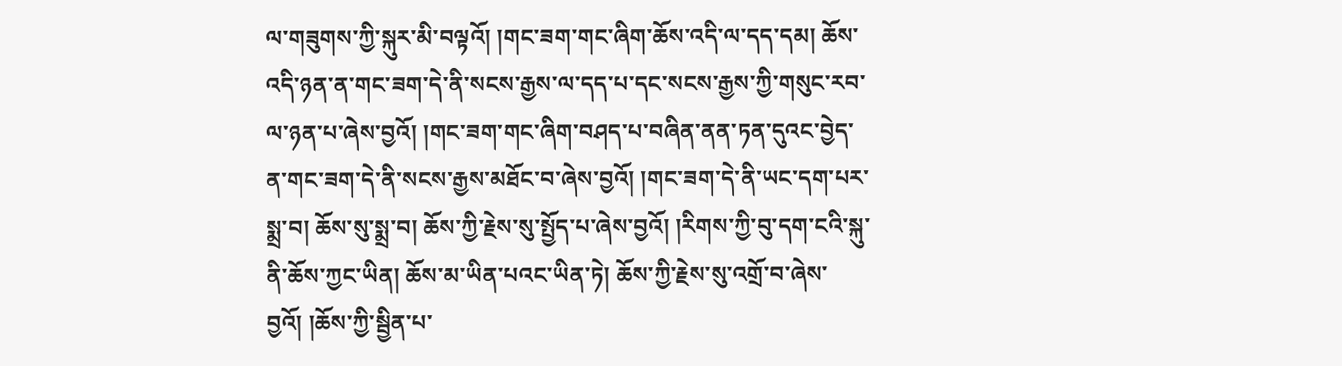ལ་གཟུགས་ཀྱི་སྐུར་མི་བལྟའོ། །གང་ཟག་གང་ཞིག་ཆོས་འདི་ལ་དད་དམ། ཆོས་འདི་ཉན་ན་གང་ཟག་དེ་ནི་སངས་རྒྱས་ལ་དད་པ་དང་སངས་རྒྱས་ཀྱི་གསུང་རབ་ལ་ཉན་པ་ཞེས་བྱའོ། །གང་ཟག་གང་ཞིག་བཤད་པ་བཞིན་ནན་ཏན་དུའང་བྱེད་ན་གང་ཟག་དེ་ནི་སངས་རྒྱས་མཐོང་བ་ཞེས་བྱའོ། །གང་ཟག་དེ་ནི་ཡང་དག་པར་སྨྲ་བ། ཆོས་སུ་སྨྲ་བ། ཆོས་ཀྱི་རྗེས་སུ་སྤྱོད་པ་ཞེས་བྱའོ། །རིགས་ཀྱི་བུ་དག་ངའི་སྐུ་ནི་ཆོས་ཀྱང་ཡིན། ཆོས་མ་ཡིན་པའང་ཡིན་ཏེ། ཆོས་ཀྱི་རྗེས་སུ་འགྲོ་བ་ཞེས་བྱའོ། །ཆོས་ཀྱི་སྦྱིན་པ་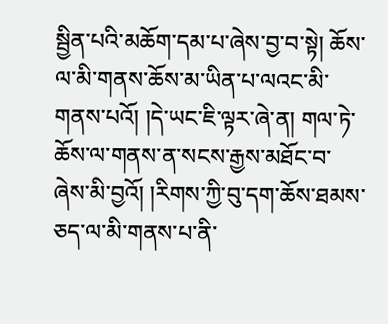སྦྱིན་པའི་མཆོག་དམ་པ་ཞེས་བྱ་བ་སྟེ། ཆོས་ལ་མི་གནས་ཆོས་མ་ཡིན་པ་ལའང་མི་གནས་པའོ། །དེ་ཡང་ཇི་ལྟར་ཞེ་ན། གལ་ཏེ་ཆོས་ལ་གནས་ན་སངས་རྒྱས་མཐོང་བ་ཞེས་མི་བྱའོ། །རིགས་ཀྱི་བུ་དག་ཆོས་ཐམས་ཅད་ལ་མི་གནས་པ་ནི་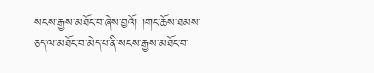སངས་རྒྱས་མཐོང་བ་ཞེས་བྱའོ། །གང་ཆོས་ཐམས་ཅད་ལ་མཐོང་བ་མེད་པ་ནི་སངས་རྒྱས་མཐོང་བ་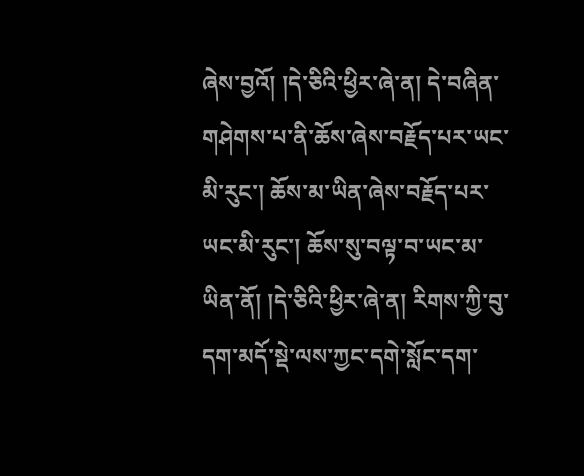ཞེས་བྱའོ། །དེ་ཅིའི་ཕྱིར་ཞེ་ན། དེ་བཞིན་གཤེགས་པ་ནི་ཆོས་ཞེས་བརྗོད་པར་ཡང་མི་རུང་། ཆོས་མ་ཡིན་ཞེས་བརྗོད་པར་ཡང་མི་རུང་། ཆོས་སུ་བལྟ་བ་ཡང་མ་ཡིན་ནོ། །དེ་ཅིའི་ཕྱིར་ཞེ་ན། རིགས་ཀྱི་བུ་དག་མདོ་སྡེ་ལས་ཀྱང་དགེ་སློང་དག་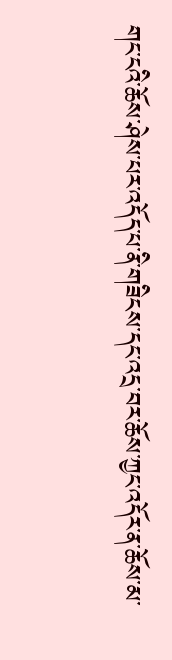གང་ངའི་ཆོས་ཤེས་པར་འདོད་པ་ནི་གཟིངས་དང་འདྲ་བར་ཆོས་ཀྱང་འདོར་ན་ཆོས་མ་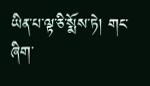ཡིན་པ་ལྟ་ཅི་སྨོས་ཏེ། གང་ཞིག་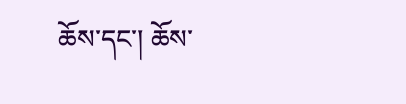ཆོས་དང་། ཆོས་